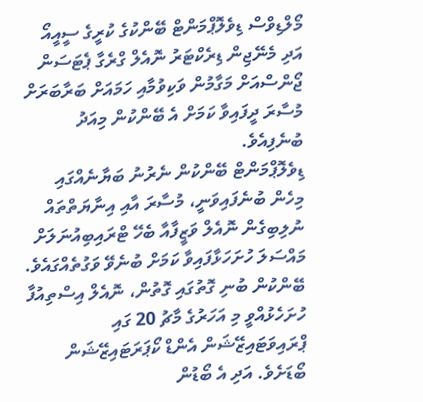މޯލްޑިވްސް ޑިވެލޮޕްމަންޓް ބޭންކުގެ ކުރީގެ ސީއީއޯ އަދި މެނޭޖިން ޑިރެކްޓަރު ނޮއެލް ގްރެގާ ޕެޓަސަން ޖޯންސްއަށް މަގާމުން ވަކިވުމާއި ހަމައަށް ބަރާބަރަށް މުސާރަ ދީފައިވާ ކަމަށް އެ ބޭންކުން މިއަދު ބުނެފިއެވެ.
ޑިވެލޮޕްމަންޓް ބޭންކުން ނެރުނު ބަޔާނެއްގައި މިހެން ބުނެފައިވަނީ، މުސާރަ އާއި އިނާޔަތްތައް ނުލިބިގެން ނޮއެލް ވަޒީފާއާ ބެހޭ ޓްރައިބިއުނަލަށް މައްސަލަ ހުށަހަޅާފައިވާ ކަމަށް ބުނެވޭ ވަގުތެއްގައެވެ.
ބޭންކުން ބުނި ގޮތުގައި ގޮތުން، ނޮއެލް އިސްތިއުފާ ހުށަހެޅުއްވީ މި އަހަރުގެ މާޗު 20 ގައި ޕްރައިވަޓައިޒޭޝަން އެންޑް ކޯޕަރަޓައިޒޭޝަން ބޯޑަށެވެ. އަދި އެ ބޯޑުން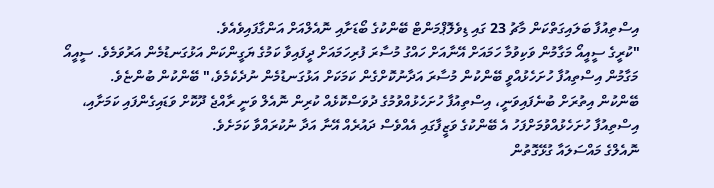އިސްތިއުފާ ބަލައިގަތްކަން މާޗު 23 ގައި ޑިވެލޮޕްމަންޓް ބޭންކުގެ ބޯޑަށާއި ނޮއެލްއަށް އަންގާފައިވެއެވެ.
"ކުރީގެ ސީއީއޯ މަގާމުން ވަކިވުމާ ހަމައަށް އޭނާއަށް ހައްގު މުސާރަ ފުރިހަމައަށް ދީފައިވާ ކަމުގެ ޔަގީންކަން އަޅުގަނޑުމެން އަރުވަމެވެ. ސީއީއޯ މަގާމުން އިސްތިއުފާ ހުށަހެޅުއްވީ ބޭންކުން މުސާރަ އަދާނުކޮށްގެން ކަމަކަށް އަޅުގަނޑުމެން ނުދެކެމެވެ،" ބޭންކުން ބުންޏެވެ.
ބޭންކުން އިތުރަށް ބުނެފައިވަނީ، އިސްތިއުފާ ހުށަހެޅުއްވުމުގެ ދުވަސްކޮޅެއް ކުރިން ނޮއެލް ވަނީ ރާއްޖެ ދޫކޮށް ވަޑައިގެންފައި ކަމަށާއި، އިސްތިއުފާ ހުށަހެޅުއްވުމަށްފަހު އެ ބޭންކުގެ ވަޒީފާގައި އެއްވެސް ދައުރެއް އޭނާ އަދާ ނުކުރައްވާ ކަމަށެވެ.
ނޮއެލްގެ މައްސަލައާ ގުޅޭގޮތުން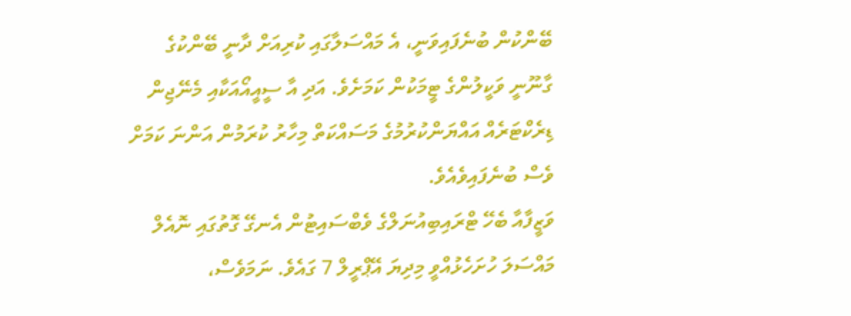ބޭންކުން ބުނެފައިވަނީ، އެ މައްސަލާގައި ކުރިއަށް ދާނީ ބޭންކުގެ ގާނޫނީ ވަކީލުންގެ ޓީމަކުން ކަމަށެވެ. އަދި އާ ސީއީއޯއަކާއި މެނޭޖިން ޑިރެކްޓަރެއް އައްޔަންކުރުމުގެ މަސައްކަތް މިހާރު ކުރަމުން އަންނަ ކަމަށް ވެސް ބުނެފައިވެއެވެ.
ވަޒީފާއާ ބެހޭ ޓްރައިބިއުނަލްގެ ވެބްސައިޓުން އެނގޭ ގޮތުގައި ނޮއެލް މައްސަލަ ހުށަހެޅުއްވީ މިދިޔަ އޭޕްރީލް 7 ގައެވެ. ނަމަވެސް،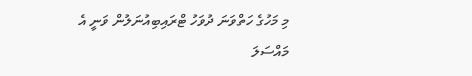މި މަހުގެ ހަތްވަނަ ދުވަހު ޓްރައިބިއުނަލުން ވަނީ އެ މައްސަލަ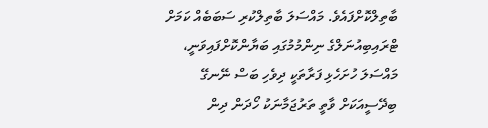ބާތިލްކޮށްފައެވެ. މައްސަލަ ބާތިލްކުރި ސަބަބެއް ކަމަށް ޓްރައިބިއުނަލްގެ ނިންމުމުގައި ބަޔާންކޮށްފައިވަނީ، މައްސަލަ ހުށަހެޅި ފަރާތަކީ ދިވެހި ބަސް ނޭނގޭ ބިދޭސީއަކަށް ވާތީ ތަރުޖަމާނަކު ހޯދަން ދިން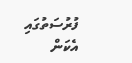ފުރުސަތުގައި އެކަން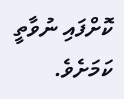ކޮށްފައި ނުވާތީ ކަމަށެވެ.